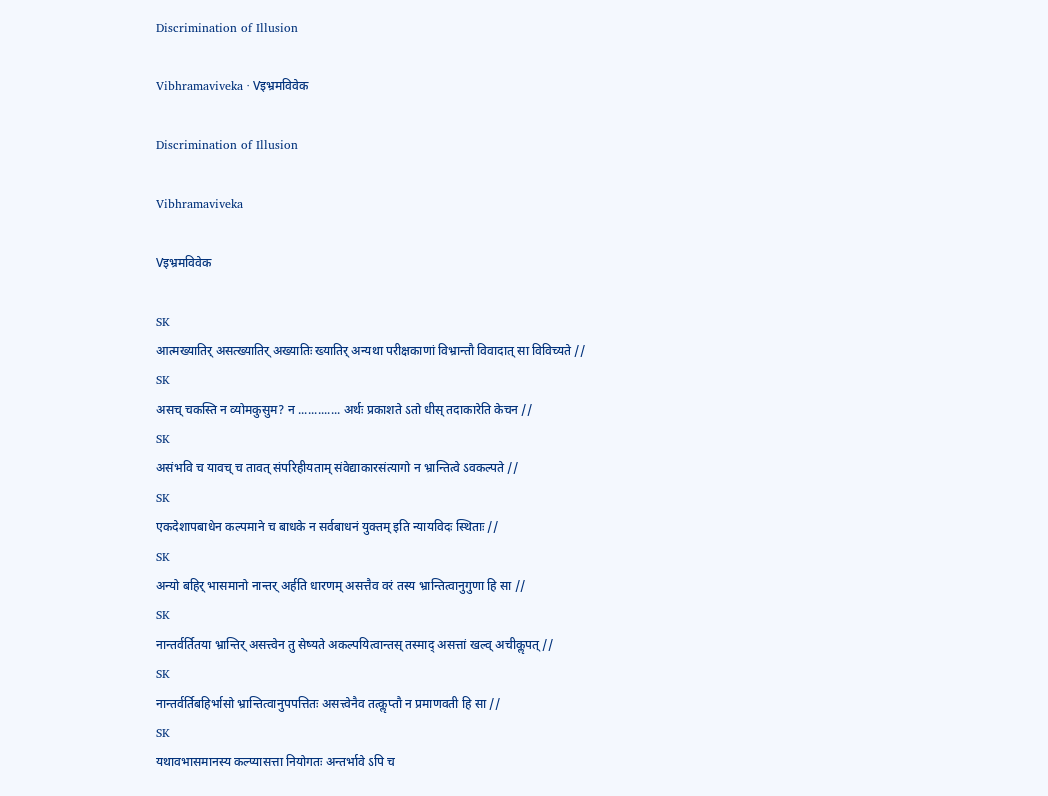Discrimination of Illusion

Vibhramaviveka · Vइभ्रमविवेक

Discrimination of Illusion

Vibhramaviveka

Vइभ्रमविवेक

SK
आत्मख्यातिर् असत्ख्यातिर् अख्यातिः ख्यातिर् अन्यथा परीक्षकाणां विभ्रान्तौ विवादात् सा विविच्यते //
SK
असच् चकस्ति न व्योमकुसुम? न ............. अर्थः प्रकाशते ऽतो धीस् तदाकारेति केचन //
SK
असंभवि च यावच् च तावत् संपरिहीयताम् संवेद्याकारसंत्यागो न भ्रान्तित्वे ऽवकल्पते //
SK
एकदेशापबाधेन कल्पमाने च बाधके न सर्वबाधनं युक्तम् इति न्यायविदः स्थिताः //
SK
अन्यो बहिर् भासमानो नान्तर् अर्हति धारणम् असत्तैव वरं तस्य भ्रान्तित्वानुगुणा हि सा //
SK
नान्तर्वर्तितया भ्रान्तिर् असत्त्वेन तु सेष्यते अकल्पयित्वान्तस् तस्माद् असत्तां खल्व् अचीकॢपत् //
SK
नान्तर्वर्तिबहिर्भासो भ्रान्तित्वानुपपत्तितः असत्त्वेनैव तत्कॢप्तौ न प्रमाणवती हि सा //
SK
यथावभासमानस्य कल्प्यासत्ता नियोगतः अन्तर्भावे ऽपि च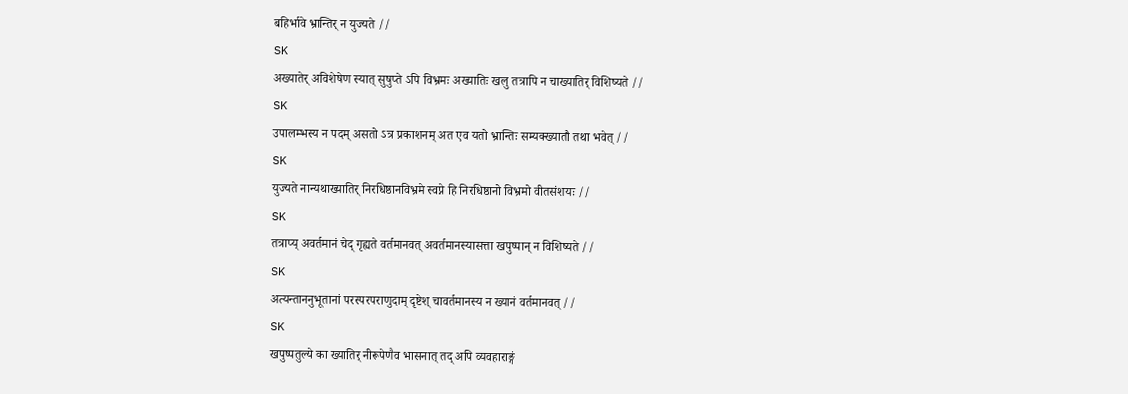बहिर्भावे भ्रान्तिर् न युज्यते //
SK
अख्यातेर् अविशेषेण स्यात् सुषुप्ते ऽपि विभ्रमः अख्यातिः खलु तत्रापि न चाख्यातिर् विशिष्यते //
SK
उपालम्भस्य न पदम् असतो ऽत्र प्रकाशनम् अत एव यतो भ्रान्तिः सम्यक्ख्यातौ तथा भवेत् //
SK
युज्यते नान्यथाख्यातिर् निरधिष्ठानविभ्रमे स्वप्ने हि निरधिष्ठानो विभ्रमो वीतसंशयः //
SK
तत्राप्य् अवर्तमानं चेद् गृह्यते वर्तमानवत् अवर्तमानस्यासत्ता खपुष्पान् न विशिष्यते //
SK
अत्यन्ताननुभूतानां परस्परपराणुदाम् दृष्टेश् चावर्तमानस्य न ख्यानं वर्तमानवत् //
SK
खपुष्पतुल्ये का ख्यातिर् नीरूपेणैव भासनात् तद् अपि व्यवहाराङ्गं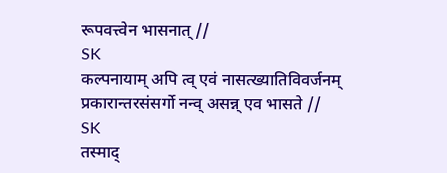रूपवत्त्वेन भासनात् //
SK
कल्पनायाम् अपि त्व् एवं नासत्ख्यातिविवर्जनम् प्रकारान्तरसंसर्गो नन्व् असन्न् एव भासते //
SK
तस्माद्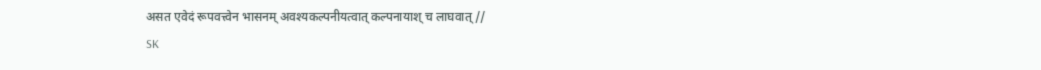असत एवेदं रूपवत्त्वेन भासनम् अवश्यकल्पनीयत्वात् कल्पनायाश् च लाघवात् //
SK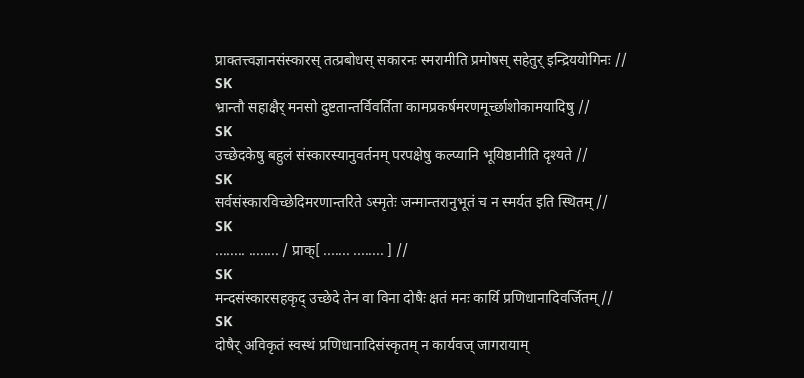प्राक्तत्त्वज्ञानसंस्कारस् तत्प्रबोधस् सकारनः स्मरामीति प्रमोषस् सहेतुर् इन्द्रिययोगिनः //
SK
भ्रान्तौ सहाक्षैर् मनसो दुष्टतान्तर्विवर्तिता कामप्रकर्षमरणमूर्च्छाशोकामयादिषु //
SK
उच्छेदकेषु बहुलं संस्कारस्यानुवर्तनम् परपक्षेषु कल्प्यानि भूयिष्ठानीति दृश्यते //
SK
सर्वसंस्कारविच्छेदिमरणान्तरिते ऽस्मृतेः जन्मान्तरानुभूतं च न स्मर्यत इति स्थितम् //
SK
........ ........ / प्राक्[ ....... ........ ] //
SK
मन्दसंस्कारसहकृद् उच्छेदे तेन वा विना दोषैः क्षतं मनः कार्यि प्रणिधानादिवर्जितम् //
SK
दोषैर् अविकृतं स्वस्थं प्रणिधानादिसंस्कृतम् न कार्यवज् जागरायाम्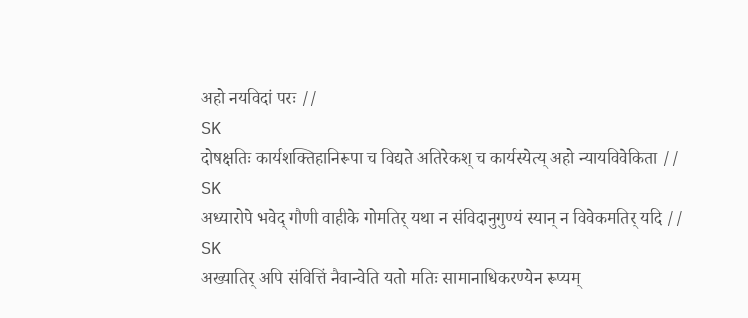अहो नयविदां परः //
SK
दोषक्षतिः कार्यशक्तिहानिरूपा च विद्यते अतिरेकश् च कार्यस्येत्य् अहो न्यायविवेकिता //
SK
अध्यारोपे भवेद् गौणी वाहीके गोमतिर् यथा न संविदानुगुण्यं स्यान् न विवेकमतिर् यदि //
SK
अख्यातिर् अपि संवित्तिं नैवान्वेति यतो मतिः सामानाधिकरण्येन रूप्यम्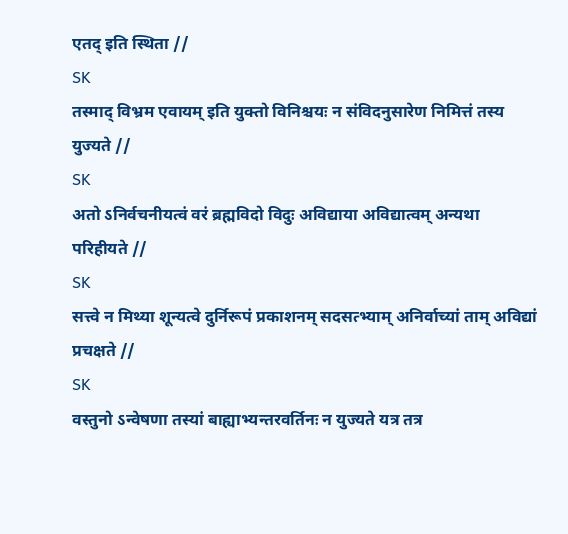एतद् इति स्थिता //
SK
तस्माद् विभ्रम एवायम् इति युक्तो विनिश्चयः न संविदनुसारेण निमित्तं तस्य युज्यते //
SK
अतो ऽनिर्वचनीयत्वं वरं ब्रह्मविदो विदुः अविद्याया अविद्यात्वम् अन्यथा परिहीयते //
SK
सत्त्वे न मिथ्या शून्यत्वे दुर्निरूपं प्रकाशनम् सदसत्भ्याम् अनिर्वाच्यां ताम् अविद्यां प्रचक्षते //
SK
वस्तुनो ऽन्वेषणा तस्यां बाह्याभ्यन्तरवर्तिनः न युज्यते यत्र तत्र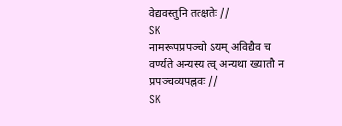वेद्यवस्तुनि तत्क्षतेः //
SK
नामरूपप्रपञ्चो ऽयम् अविद्यैव च वर्ण्यते अन्यस्य त्व् अन्यथा ख्यातौ न प्रपञ्चव्यपह्नवः //
SK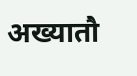अख्यातौ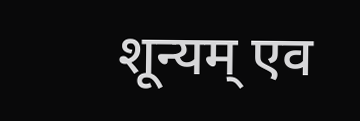शून्यम् एव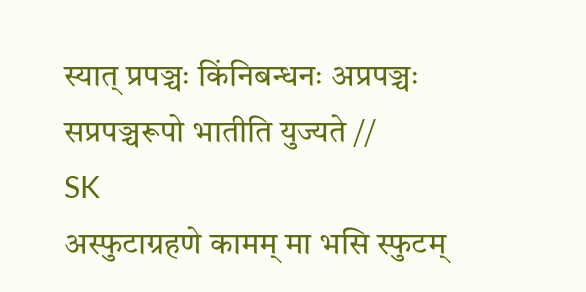स्यात् प्रपञ्चः किंनिबन्धनः अप्रपञ्चः सप्रपञ्चरूपो भातीति युज्यते //
SK
अस्फुटाग्रहणे कामम् मा भसि स्फुटम्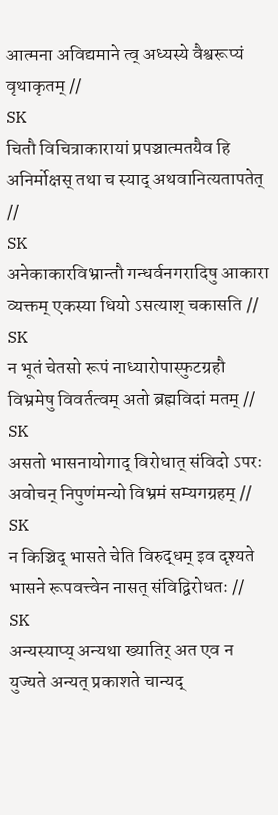आत्मना अविद्यमाने त्व् अध्यस्ये वैश्वरूप्यं वृथाकृतम् //
SK
चितौ विचित्राकारायां प्रपञ्चात्मतयैव हि अनिर्मोक्षस् तथा च स्याद् अथवानित्यतापतेत् //
SK
अनेकाकारविभ्रान्तौ गन्धर्वनगरादिषु आकारा व्यक्तम् एकस्या धियो ऽसत्याश् चकासति //
SK
न भूतं चेतसो रूपं नाध्यारोपास्फुटग्रहौ विभ्रमेषु विवर्तत्वम् अतो ब्रह्मविदां मतम् //
SK
असतो भासनायोगाद् विरोधात् संविदो ऽपरः अवोचन् निपुणंमन्यो विभ्रमं सम्यगग्रहम् //
SK
न किञ्चिद् भासते चेति विरुद्धम् इव दृश्यते भासने रूपवत्त्वेन नासत् संविद्विरोधतः //
SK
अन्यस्याप्य् अन्यथा ख्यातिर् अत एव न युज्यते अन्यत् प्रकाशते चान्यद्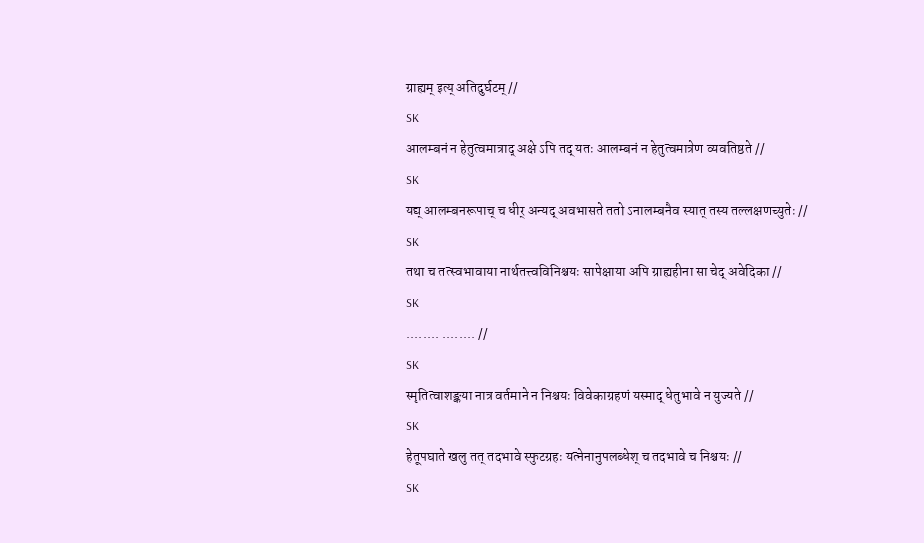ग्राह्यम् इत्य् अतिदुर्घटम् //
SK
आलम्बनं न हेतुत्वमात्राद् अक्षे ऽपि तद् यतः आलम्बनं न हेतुत्वमात्रेण व्यवतिष्ठते //
SK
यद्य् आलम्बनरूपाच् च धीर् अन्यद् अवभासते ततो ऽनालम्बनैव स्यात् तस्य तल्लक्षणच्युतेः //
SK
तथा च तत्स्वभावाया नार्थतत्त्वविनिश्चयः सापेक्षाया अपि ग्राह्यहीना सा चेद् अवेदिका //
SK
........ ........ //
SK
स्मृतित्वाशङ्कया नात्र वर्तमाने न निश्चयः विवेकाग्रहणं यस्माद् धेतुभावे न युज्यते //
SK
हेतूपघाते खलु तत् तदभावे स्फुटग्रहः यत्नेनानुपलब्धेश् च तदभावे च निश्चयः //
SK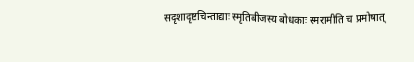सदृशादृष्टचिन्ताद्याः स्मृतिबीजस्य बोधकाः स्मरामीति च प्रमोषात्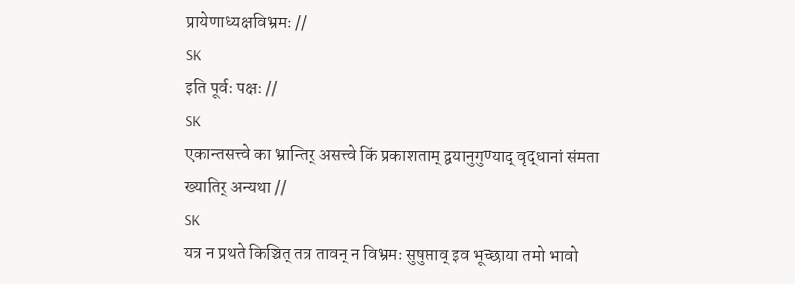प्रायेणाध्यक्षविभ्रमः //
SK
इति पूर्वः पक्षः //
SK
एकान्तसत्त्वे का भ्रान्तिर् असत्त्वे किं प्रकाशताम् द्वयानुगुण्याद् वृद्धानां संमता ख्यातिर् अन्यथा //
SK
यत्र न प्रथते किञ्चित् तत्र तावन् न विभ्रमः सुषुप्ताव् इव भूच्छाया तमो भावो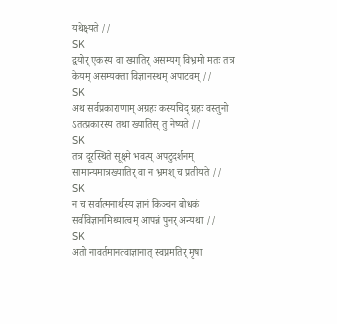यथेक्ष्यते //
SK
द्वयोर् एकस्य वा ख्यातिर् असम्यग् विभ्रमो मतः तत्र केयम् असम्यक्ता विज्ञानस्थम् अपाटवम् //
SK
अथ सर्वप्रकाराणाम् अग्रहः कस्यचिद् ग्रहः वस्तुनो ऽतत्प्रकारस्य तथा ख्यातिस् तु नेष्यते //
SK
तत्र दूरस्थिते सूक्ष्मे भवत्य् अपटुदर्शनम् सामान्यमात्रख्यातिर् वा न भ्रमश् च प्रतीयते //
SK
न च सर्वात्मनार्थस्य ज्ञानं किञ्चन बोधकं सर्वविज्ञानमिथ्यात्वम् आपन्नं पुनर् अन्यथा //
SK
अतो नावर्तमानत्वाज्ञानात् स्वप्नमतिर् मृषा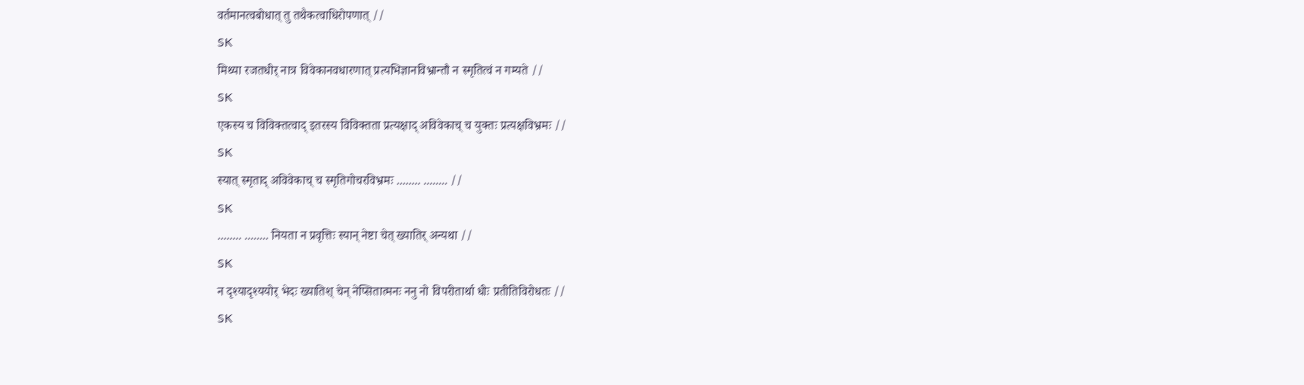वर्तमानत्वबोधात् तु तथैकत्वाधिरोपणात् //
SK
मिथ्या रजतधीर् नात्र विवेकानवधारणात् प्रत्यभिज्ञानविभ्रान्तौ न स्मृतित्वं न गम्यते //
SK
एकस्य च विविक्तत्वाद् इतरस्य विविक्तता प्रत्यक्षाद् अविवेकाच् च युक्तः प्रत्यक्षविभ्रमः //
SK
स्यात् स्मृताद् अविवेकाच् च स्मृतिगोचरविभ्रमः ........ ........ //
SK
........ ........ नियता न प्रवृत्तिः स्यान् नेष्टा चेत् ख्यातिर् अन्यथा //
SK
न दृश्यादृश्ययोर् भेदः ख्यातिश् चेन् नेप्सितात्मनः ननु नो विपरीतार्था धीः प्रतीतिविरोधतः //
SK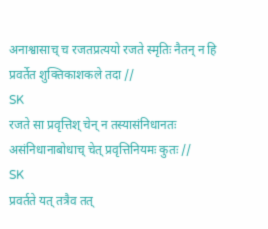अनाश्वासाच् च रजतप्रत्ययो रजते स्मृतिः नैतन् न हि प्रवर्तेत शुक्तिकाशकले तदा //
SK
रजते सा प्रवृत्तिश् चेन् न तस्यासंनिधानतः असंनिधानाबोधाच् चेत् प्रवृत्तिनियमः कुतः //
SK
प्रवर्तते यत् तत्रैव तत्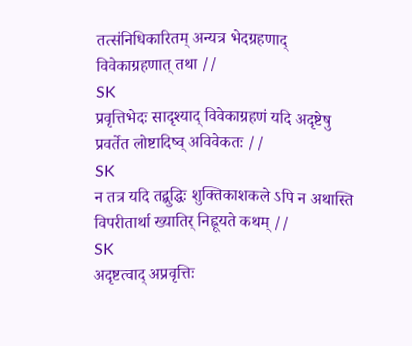तत्संनिधिकारितम् अन्यत्र भेदग्रहणाद् विवेकाग्रहणात् तथा //
SK
प्रवृत्तिभेदः सादृश्याद् विवेकाग्रहणं यदि अदृष्टेषु प्रवर्तेत लोष्टादिष्व् अविवेकतः //
SK
न तत्र यदि तद्बुद्धिः शुक्तिकाशकले ऽपि न अथास्ति विपरीतार्था ख्यातिर् निह्नूयते कथम् //
SK
अदृष्टत्वाद् अप्रवृत्तिः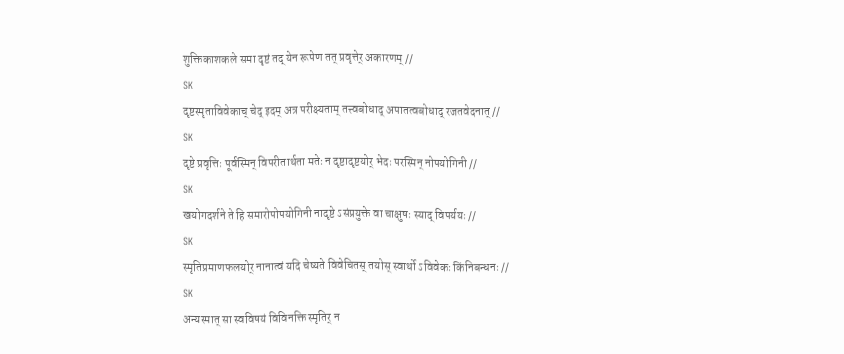शुक्तिकाशकले समा दृष्टं तद् येन रूपेण तत् प्रवृत्तेर् अकारणम् //
SK
दृष्टस्मृताविवेकाच् चेद् इदम् अत्र परीक्ष्यताम् तत्त्वबोधाद् अपातत्वबोधाद् रजतवेदनात् //
SK
दृष्टे प्रवृत्तिः पूर्वस्मिन् विपरीतार्थता मतेः न दृष्टादृष्टयोर् भेदः परस्मिन् नोपयोगिनी //
SK
खयोगदर्शने ते हि समारोपोपयोगिनी नादृष्टे ऽसंप्रयुक्ते वा चाक्षुषः स्याद् विपर्ययः //
SK
स्मृतिप्रमाणफलयोर् नानात्वं यदि चेष्यते विवेचितस् तयोस् स्वार्थो ऽविवेकः किंनिबन्धनः //
SK
अन्यस्मात् सा स्वविषयं विविनक्ति स्मृतिर् न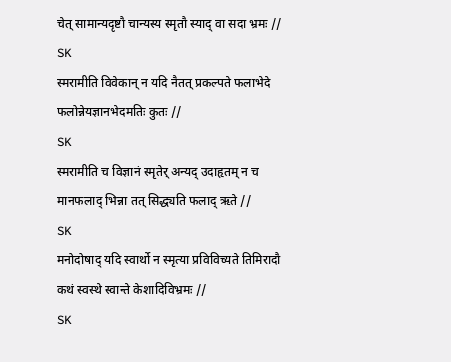चेत् सामान्यदृष्टौ चान्यस्य स्मृतौ स्याद् वा सदा भ्रमः //
SK
स्मरामीति विवेकान् न यदि नैतत् प्रकल्पते फलाभेदे फलोन्नेयज्ञानभेदमतिः कुतः //
SK
स्मरामीति च विज्ञानं स्मृतेर् अन्यद् उदाहृतम् न च मानफलाद् भिन्ना तत् सिद्ध्यति फलाद् ऋते //
SK
मनोदोषाद् यदि स्वार्थो न स्मृत्या प्रविविच्यते तिमिरादौ कथं स्वस्थे स्वान्ते केशादिविभ्रमः //
SK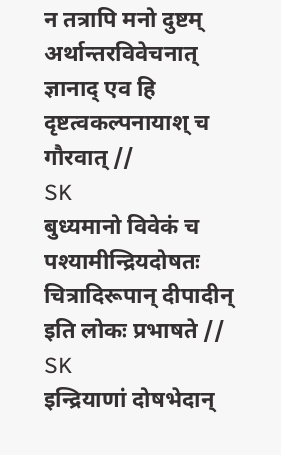न तत्रापि मनो दुष्टम् अर्थान्तरविवेचनात् ज्ञानाद् एव हि दृष्टत्वकल्पनायाश् च गौरवात् //
SK
बुध्यमानो विवेकं च पश्यामीन्द्रियदोषतः चित्रादिरूपान् दीपादीन् इति लोकः प्रभाषते //
SK
इन्द्रियाणां दोषभेदान्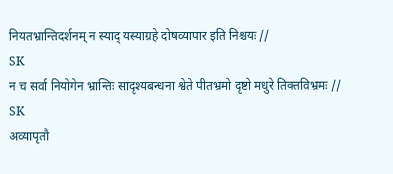नियतभ्रान्तिदर्शनम् न स्याद् यस्याग्रहे दोषव्यापार इति निश्चयः //
SK
न च सर्वा नियोगेन भ्रान्तिः सादृश्यबन्धना श्वेते पीतभ्रमो दृष्टो मधुरे तिक्तविभ्रमः //
SK
अव्यापृतौ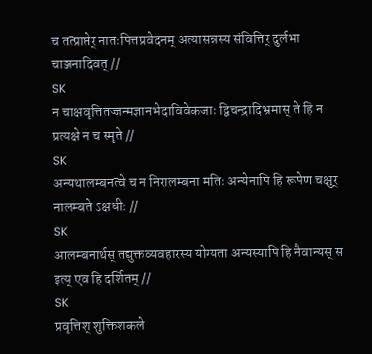च तत्प्राप्तेर् नातःपित्तप्रवेदनम् अत्यासन्नस्य संवित्तिर् दुर्लभा चाञ्जनादिवत् //
SK
न चाक्षवृत्तितज्जन्मज्ञानभेदाविवेकजाः द्विचन्द्रादिभ्रमास् ते हि न प्रत्यक्षे न च स्मृते //
SK
अन्यथालम्बनत्वे च न निरालम्बना मतिः अन्येनापि हि रूपेण चक्षुर् नालम्बते ऽक्षधीः //
SK
आलम्बनार्थस् तद्युक्तव्यवहारस्य योग्यता अन्यस्यापि हि नैवान्यस् स इत्य् एव हि दर्शितम् //
SK
प्रवृत्तिश् शुक्तिशकले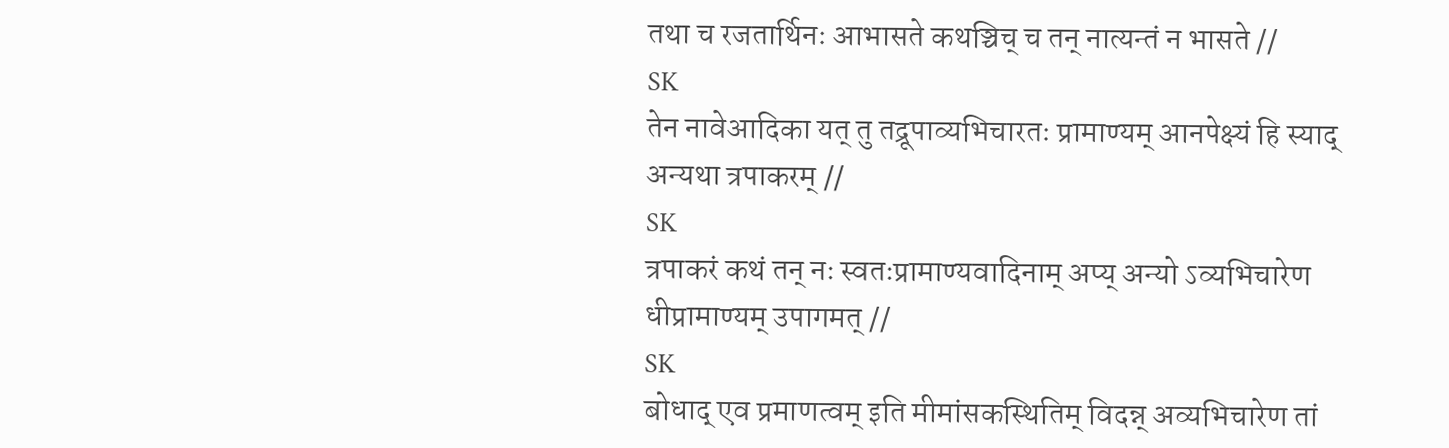तथा च रजतार्थिनः आभासते कथञ्चिच् च तन् नात्यन्तं न भासते //
SK
तेन नावेआदिका यत् तु तद्रूपाव्यभिचारतः प्रामाण्यम् आनपेक्ष्यं हि स्याद् अन्यथा त्रपाकरम् //
SK
त्रपाकरं कथं तन् नः स्वतःप्रामाण्यवादिनाम् अप्य् अन्यो ऽव्यभिचारेण धीप्रामाण्यम् उपागमत् //
SK
बोधाद् एव प्रमाणत्वम् इति मीमांसकस्थितिम् विदन्न् अव्यभिचारेण तां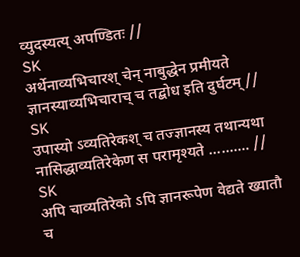व्युदस्यत्य् अपण्डितः //
SK
अर्थेनाव्यभिचारश् चेन् नाबुद्धेन प्रमीयते ज्ञानस्याव्यभिचाराच् च तद्बोध इति दुर्घटम् //
SK
उपास्यो ऽव्यतिरेकश् च तज्ज्ञानस्य तथान्यथा नासिद्धाव्यतिरेकेण स परामृश्यते .......... //
SK
अपि चाव्यतिरेको ऽपि ज्ञानरूपेण वेद्यते ख्यातौ च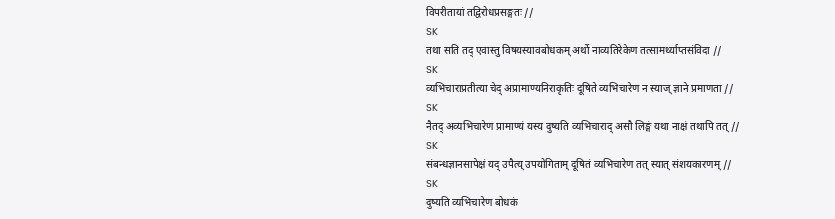विपरीतायां तद्विरोधप्रसङ्गतः //
SK
तथा सति तद् एवास्तु विषयस्यावबोधकम् अर्थो नाव्यतिरेकेण तत्सामर्थ्याप्तसंविदा //
SK
व्यभिचाराप्रतीत्या चेद् अप्रामाण्यनिराकृतिः दूषिते व्यभिचारेण न स्याज् ज्ञाने प्रमाणता //
SK
नैतद् अव्यभिचारेण प्रामाण्यं यस्य दुष्यति व्यभिचाराद् असौ लिङ्गं यथा नाक्षं तथापि तत् //
SK
संबन्धज्ञानसापेक्षं यद् उपैत्य् उपयोगिताम् दूषितं व्यभिचारेण तत् स्यात् संशयकारणम् //
SK
दुष्यति व्यभिचारेण बोधकं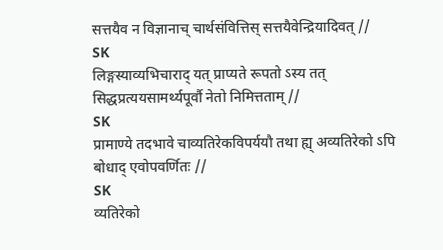सत्तयैव न विज्ञानाच् चार्थसंवित्तिस् सत्तयैवेन्द्रियादिवत् //
SK
लिङ्गस्याव्यभिचाराद् यत् प्राप्यते रूपतो ऽस्य तत् सिद्धप्रत्ययसामर्थ्यपूर्वौ नेतो निमित्तताम् //
SK
प्रामाण्ये तदभावे चाव्यतिरेकविपर्ययौ तथा ह्य् अव्यतिरेको ऽपि बोधाद् एवोपवर्णितः //
SK
व्यतिरेको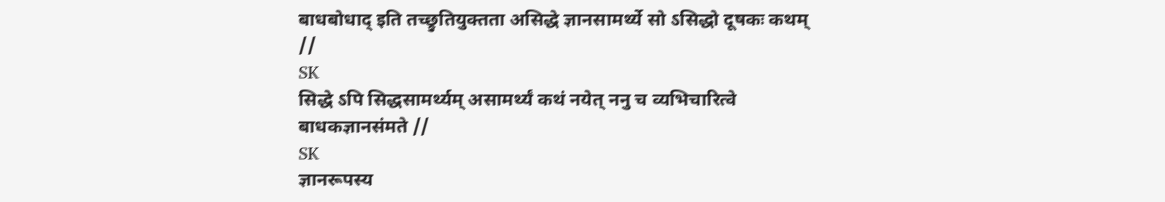बाधबोधाद् इति तच्छ्रुतियुक्तता असिद्धे ज्ञानसामर्थ्ये सो ऽसिद्धो दूषकः कथम् //
SK
सिद्धे ऽपि सिद्धसामर्थ्यम् असामर्थ्यं कथं नयेत् ननु च व्यभिचारित्वे बाधकज्ञानसंमते //
SK
ज्ञानरूपस्य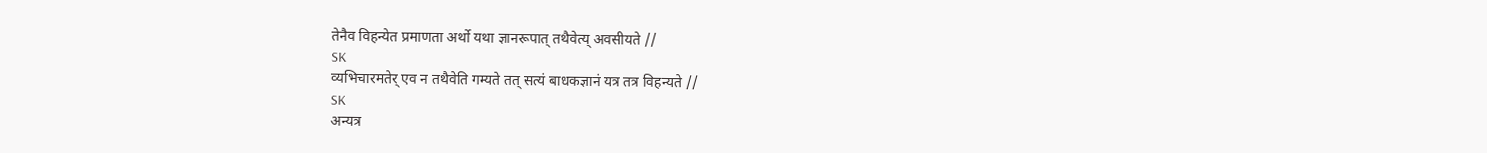तेनैव विहन्येत प्रमाणता अर्थो यथा ज्ञानरूपात् तथैवेत्य् अवसीयते //
SK
व्यभिचारमतेर् एव न तथैवेति गम्यते तत् सत्यं बाधकज्ञानं यत्र तत्र विहन्यते //
SK
अन्यत्र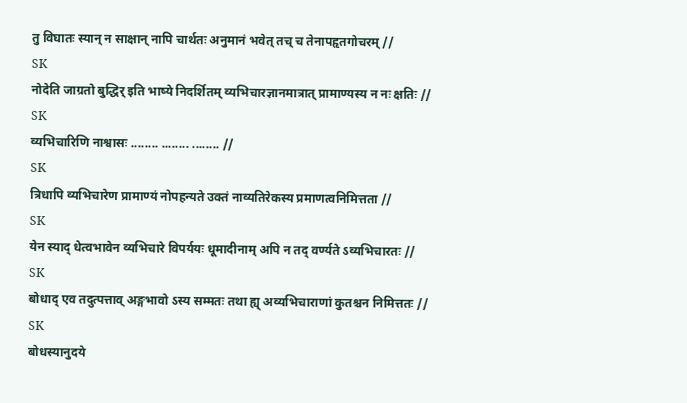तु विघातः स्यान् न साक्षान् नापि चार्थतः अनुमानं भवेत् तच् च तेनापहृतगोचरम् //
SK
नोदेति जाग्रतो बुद्धिर् इति भाष्ये निदर्शितम् व्यभिचारज्ञानमात्रात् प्रामाण्यस्य न नः क्षतिः //
SK
व्यभिचारिणि नाश्वासः ........ ........ ........ //
SK
त्रिधापि व्यभिचारेण प्रामाण्यं नोपहन्यते उक्तं नाव्यतिरेकस्य प्रमाणत्वनिमित्तता //
SK
येन स्याद् धेत्वभावेन व्यभिचारे विपर्ययः धूमादीनाम् अपि न तद् वर्ण्यते ऽव्यभिचारतः //
SK
बोधाद् एव तदुत्पत्ताव् अङ्गभावो ऽस्य सम्मतः तथा ह्य् अव्यभिचाराणां कुतश्चन निमित्ततः //
SK
बोधस्यानुदये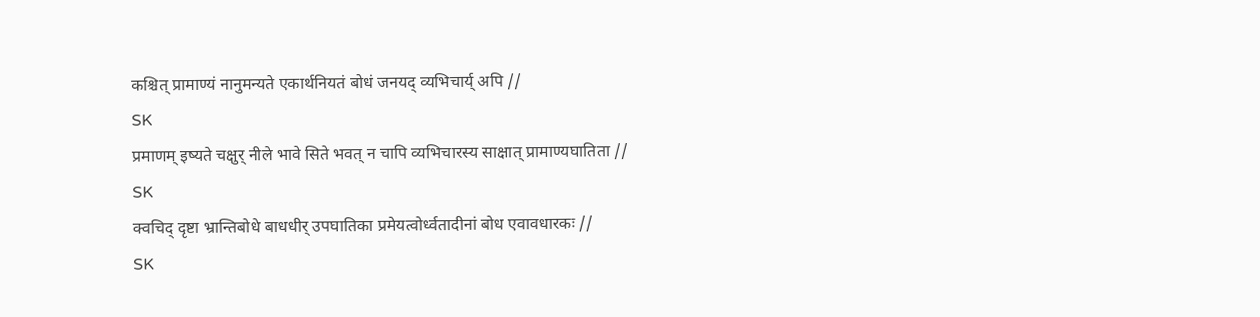कश्चित् प्रामाण्यं नानुमन्यते एकार्थनियतं बोधं जनयद् व्यभिचार्य् अपि //
SK
प्रमाणम् इष्यते चक्षुर् नीले भावे सिते भवत् न चापि व्यभिचारस्य साक्षात् प्रामाण्यघातिता //
SK
क्वचिद् दृष्टा भ्रान्तिबोधे बाधधीर् उपघातिका प्रमेयत्वोर्ध्वतादीनां बोध एवावधारकः //
SK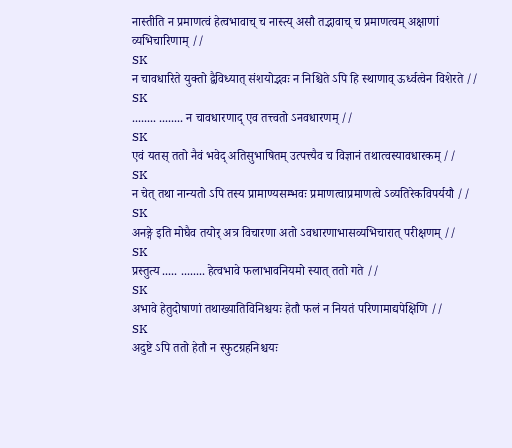नास्तीति न प्रमाणत्वं हेत्वभावाच् च नास्त्य् असौ तद्भावाच् च प्रमाणत्वम् अक्षाणां व्यभिचारिणाम् //
SK
न चावधारिते युक्तो द्वैविध्यात् संशयोद्भवः न निश्चिते ऽपि हि स्थाणाव् ऊर्ध्वत्वेन विशेरते //
SK
........ ........ न चावधारणाद् एव तत्त्वतो ऽनवधारणम् //
SK
एवं यतस् ततो नैवं भवेद् अतिसुभाषितम् उत्पत्त्यैव च विज्ञानं तथात्वस्यावधारकम् //
SK
न चेत् तथा नान्यतो ऽपि तस्य प्रामाण्यसम्भवः प्रमाणत्वाप्रमाणत्वे ऽव्यतिरेकविपर्ययौ //
SK
अनङ्गे इति मोघैव तयोर् अत्र विचारणा अतो ऽवधारणाभासव्यभिचारात् परीक्षणम् //
SK
प्रस्तुत्य ..... ........ हेत्वभावे फलाभावनियमो स्यात् ततो गते //
SK
अभावे हेतुदोषाणां तथाख्यातिविनिश्चयः हेतौ फलं न नियतं परिणामाद्यपेक्षिणि //
SK
अदुष्टे ऽपि ततो हेतौ न स्फुटग्रहनिश्चयः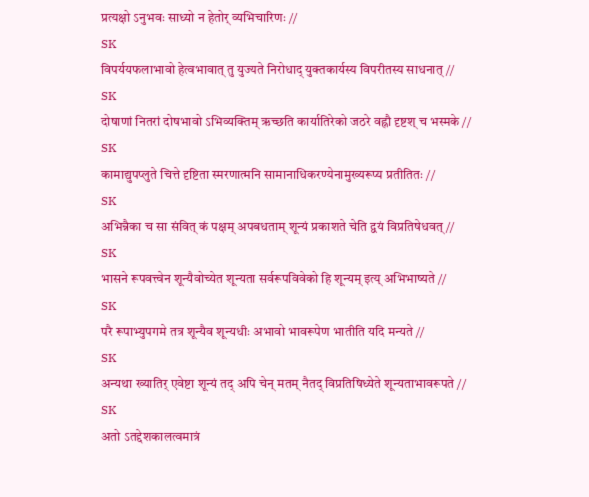प्रत्यक्षो ऽनुभवः साध्यो न हेतोर् व्यभिचारिणः //
SK
विपर्ययफलाभावो हेत्वभावात् तु युज्यते निरोधाद् युक्तकार्यस्य विपरीतस्य साधनात् //
SK
दोषाणां नितरां दोषभावो ऽभिव्यक्तिम् ऋच्छति कार्यातिरेको जठरे वह्नौ दृष्टश् च भस्मके //
SK
कामाद्युपप्लुते चित्ते दृष्टिता स्मरणात्मनि सामानाधिकरण्येनामुख्यरूप्य प्रतीतितः //
SK
अभिन्नैका च सा संवित् कं पक्षम् अपबधताम् शून्यं प्रकाशते चेति द्वयं विप्रतिषेधवत् //
SK
भासने रूपवत्त्वेन शून्यैवोच्येत शून्यता सर्वरूपविवेको हि शून्यम् इत्य् अभिभाष्यते //
SK
परै रूपाभ्युपगमे तत्र शून्यैव शून्यधीः अभावो भावरूपेण भातीति यदि मन्यते //
SK
अन्यथा ख्यातिर् एवेष्टा शून्यं तद् अपि चेन् मतम् नैतद् विप्रतिषिध्येते शून्यताभावरूपते //
SK
अतो ऽतद्देशकालत्वमात्रं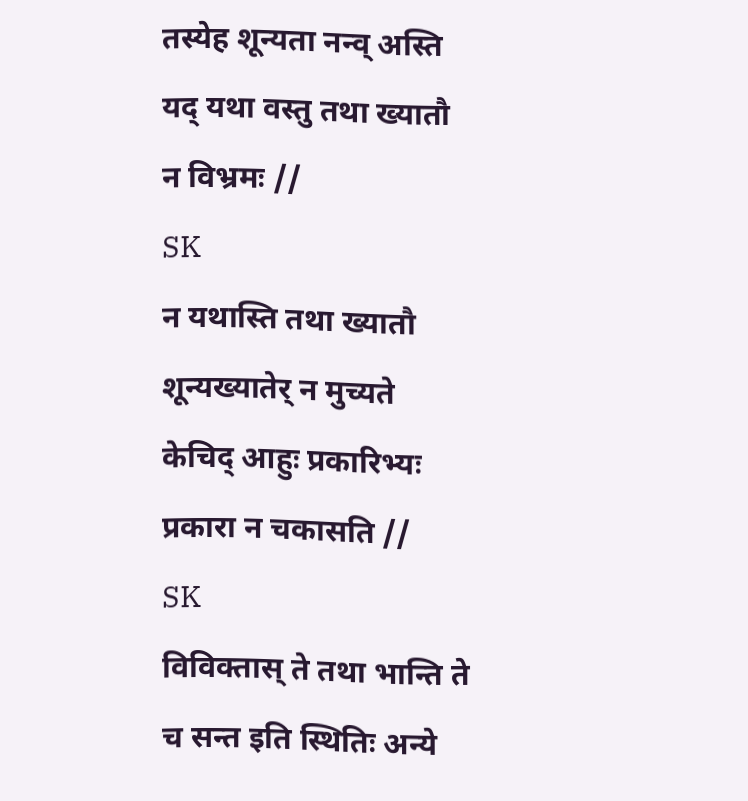तस्येह शून्यता नन्व् अस्ति यद् यथा वस्तु तथा ख्यातौ न विभ्रमः //
SK
न यथास्ति तथा ख्यातौ शून्यख्यातेर् न मुच्यते केचिद् आहुः प्रकारिभ्यः प्रकारा न चकासति //
SK
विविक्तास् ते तथा भान्ति ते च सन्त इति स्थितिः अन्ये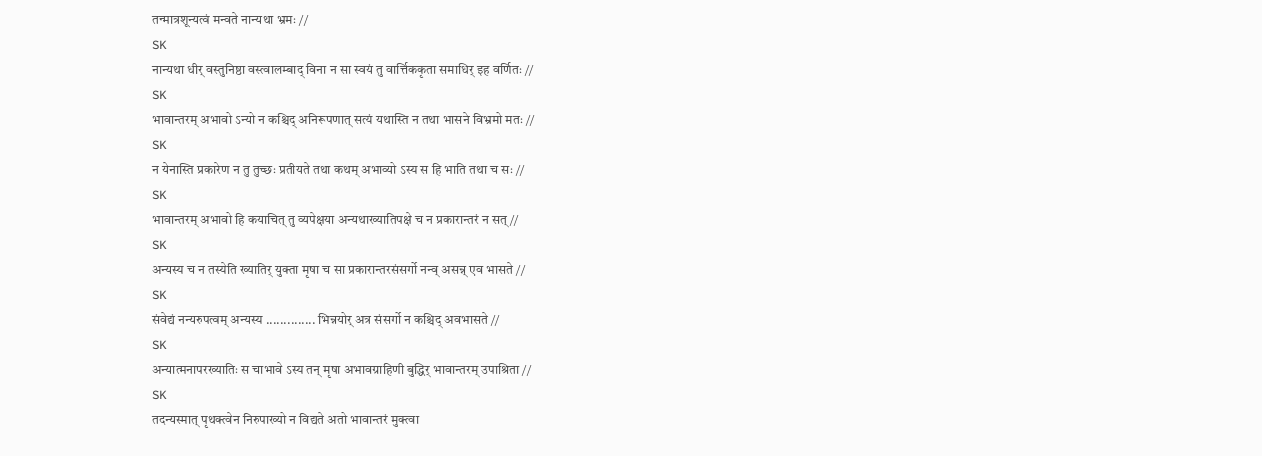तन्मात्रशून्यत्वं मन्वते नान्यथा भ्रमः //
SK
नान्यथा धीर् वस्तुनिष्ठा वस्त्वालम्बाद् विना न सा स्वयं तु वार्त्तिककृता समाधिर् इह वर्णितः //
SK
भावान्तरम् अभावो ऽन्यो न कश्चिद् अनिरूपणात् सत्यं यथास्ति न तथा भासने विभ्रमो मतः //
SK
न येनास्ति प्रकारेण न तु तुच्छः प्रतीयते तथा कथम् अभाव्यो ऽस्य स हि भाति तथा च सः //
SK
भावान्तरम् अभावो हि कयाचित् तु व्यपेक्षया अन्यथाख्यातिपक्षे च न प्रकारान्तरं न सत् //
SK
अन्यस्य च न तस्येति ख्यातिर् युक्ता मृषा च सा प्रकारान्तरसंसर्गो नन्व् असन्न् एव भासते //
SK
संवेद्यं नन्यरुपत्वम् अन्यस्य .............. भिन्नयोर् अत्र संसर्गो न कश्चिद् अवभासते //
SK
अन्यात्मनापरख्यातिः स चाभावे ऽस्य तन् मृषा अभावग्राहिणी बुद्धिर् भावान्तरम् उपाश्रिता //
SK
तदन्यस्मात् पृथक्त्वेन निरुपाख्यो न विद्यते अतो भावान्तरं मुक्त्वा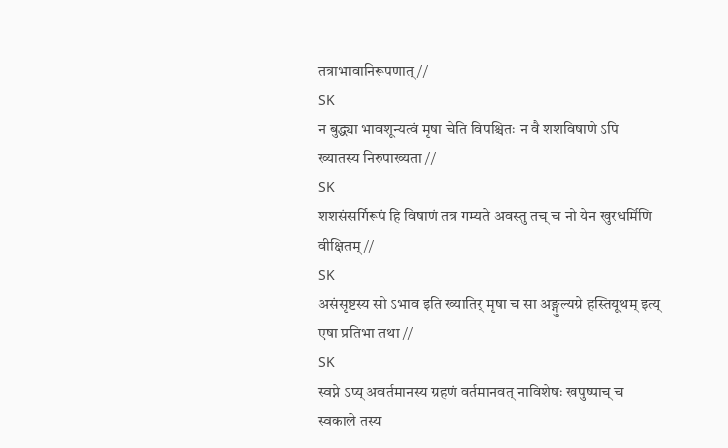तत्राभावानिरूपणात् //
SK
न बुद्ध्या भावशून्यत्वं मृषा चेति विपश्चितः न वै शशविषाणे ऽपि ख्यातस्य निरुपाख्यता //
SK
शशसंसर्गिरूपं हि विषाणं तत्र गम्यते अवस्तु तच् च नो येन खुरधर्मिणि वीक्षितम् //
SK
असंसृष्टस्य सो ऽभाव इति ख्यातिर् मृषा च सा अङ्गुल्यग्रे हस्तियूथम् इत्य् एषा प्रतिभा तथा //
SK
स्वप्ने ऽप्य् अवर्तमानस्य ग्रहणं वर्तमानवत् नाविशेषः खपुष्पाच् च स्वकाले तस्य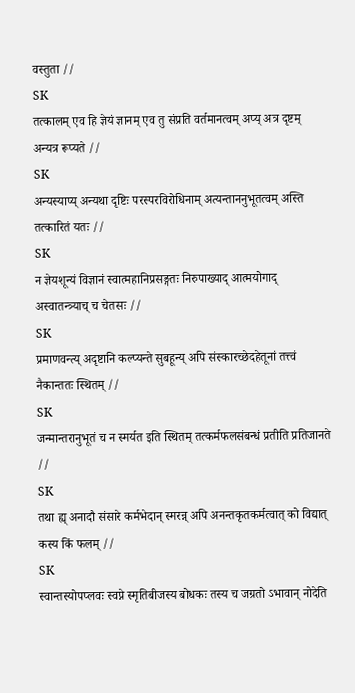वस्तुता //
SK
तत्कालम् एव हि ज्ञेयं ज्ञानम् एव तु संप्रति वर्तमानत्वम् अप्य् अत्र दृष्टम् अन्यत्र रूप्यते //
SK
अन्यस्याप्य् अन्यथा दृष्टिः परस्परविरोधिनाम् अत्यन्ताननुभूतत्वम् अस्ति तत्कारितं यतः //
SK
न ज्ञेयशून्यं विज्ञानं स्वात्महानिप्रसङ्गतः निरुपाख्याद् आत्मयोगाद् अस्वातन्त्र्याच् च चेतसः //
SK
प्रमाणवन्त्य् अदृष्टानि कल्प्यन्ते सुबहून्य् अपि संस्कारच्छेदहेतूनां तत्त्वं नैकान्ततः स्थितम् //
SK
जन्मान्तरानुभूतं च न स्मर्यत इति स्थितम् तत्कर्मफलसंबन्धं प्रतीति प्रतिजानते //
SK
तथा ह्य् अनादौ संसारे कर्मभेदान् स्मरन्न् अपि अनन्तकृतकर्मत्वात् को विद्यात् कस्य किं फलम् //
SK
स्वान्तस्योपप्लवः स्वप्ने स्मृतिबीजस्य बोधकः तस्य च जग्रतो ऽभावान् नोदेति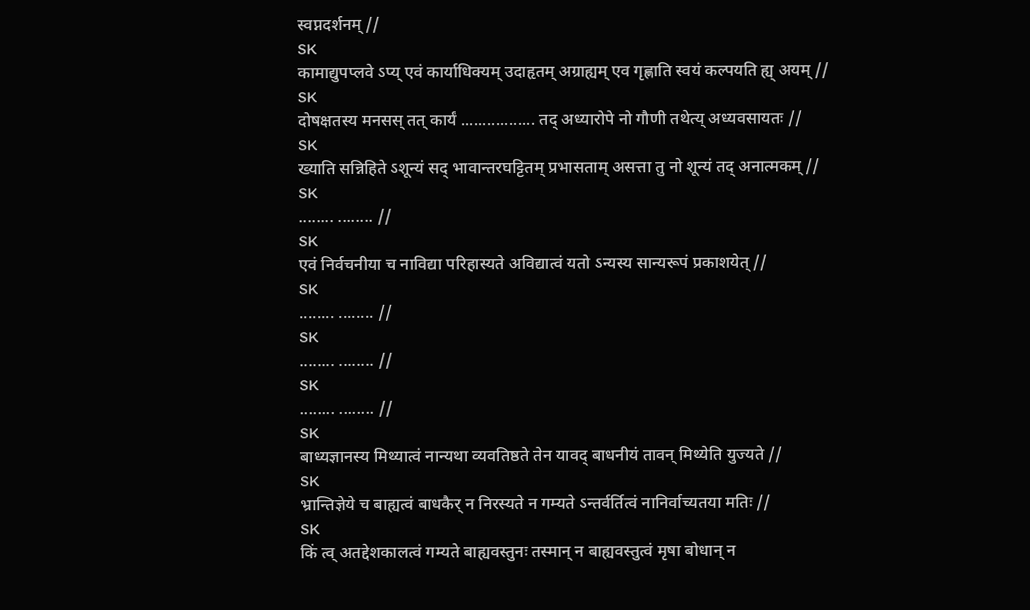स्वप्नदर्शनम् //
SK
कामाद्युपप्लवे ऽप्य् एवं कार्याधिक्यम् उदाहृतम् अग्राह्यम् एव गृह्णाति स्वयं कल्पयति ह्य् अयम् //
SK
दोषक्षतस्य मनसस् तत् कार्यं ................. तद् अध्यारोपे नो गौणी तथेत्य् अध्यवसायतः //
SK
ख्याति सन्निहिते ऽशून्यं सद् भावान्तरघट्टितम् प्रभासताम् असत्ता तु नो शून्यं तद् अनात्मकम् //
SK
........ ........ //
SK
एवं निर्वचनीया च नाविद्या परिहास्यते अविद्यात्वं यतो ऽन्यस्य सान्यरूपं प्रकाशयेत् //
SK
........ ........ //
SK
........ ........ //
SK
........ ........ //
SK
बाध्यज्ञानस्य मिथ्यात्वं नान्यथा व्यवतिष्ठते तेन यावद् बाधनीयं तावन् मिथ्येति युज्यते //
SK
भ्रान्तिज्ञेये च बाह्यत्वं बाधकैर् न निरस्यते न गम्यते ऽन्तर्वर्तित्वं नानिर्वाच्यतया मतिः //
SK
किं त्व् अतद्देशकालत्वं गम्यते बाह्यवस्तुनः तस्मान् न बाह्यवस्तुत्वं मृषा बोधान् न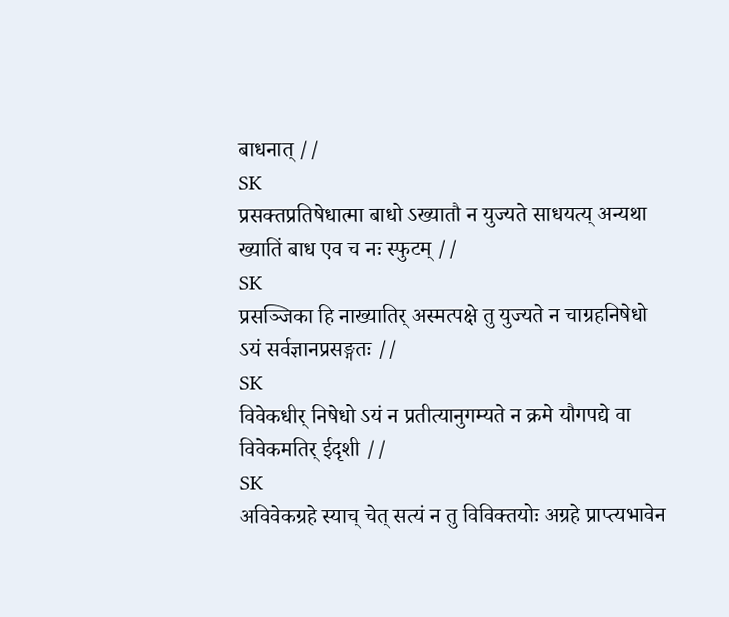बाधनात् //
SK
प्रसक्तप्रतिषेधात्मा बाधो ऽख्यातौ न युज्यते साधयत्य् अन्यथा ख्यातिं बाध एव च नः स्फुटम् //
SK
प्रसञ्जिका हि नाख्यातिर् अस्मत्पक्षे तु युज्यते न चाग्रहनिषेधो ऽयं सर्वज्ञानप्रसङ्गतः //
SK
विवेकधीर् निषेधो ऽयं न प्रतीत्यानुगम्यते न क्रमे यौगपद्ये वा विवेकमतिर् ईदृशी //
SK
अविवेकग्रहे स्याच् चेत् सत्यं न तु विविक्तयोः अग्रहे प्राप्त्यभावेन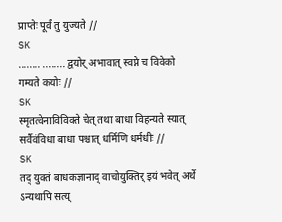प्राप्तेः पूर्वं तु युज्यते //
SK
........ ........ द्वयोर् अभावात् स्वप्ने च विवेको गम्यते कयोः //
SK
स्मृतत्वेनाविविक्ते चेत् तथा बाधा विहन्यते स्यात् सर्वैवंविधा बाधा पश्चात् धर्मिणि धर्मधीः //
SK
तद् युक्तं बाधकज्ञानाद् वाचोयुक्तिर् इयं भवेत् अर्थे ऽन्यथापि सत्य्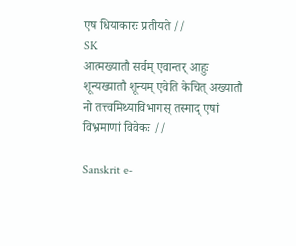एष धियाकारः प्रतीयते //
SK
आत्मख्यातौ सर्वम् एवान्तर् आहुः शून्यख्यातौ शून्यम् एवेति केचित् अख्यातौ नो तत्त्वमिथ्याविभागस् तस्माद् एषां विभ्रमाणां विवेकः //

Sanskrit e-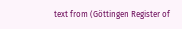text from (Göttingen Register of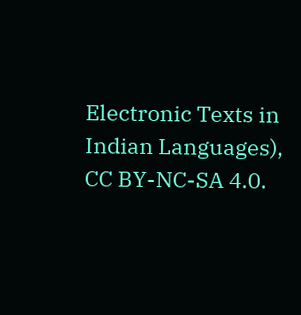Electronic Texts in Indian Languages), CC BY-NC-SA 4.0.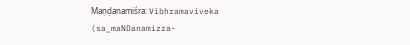Maṇḍanamiśra: Vibhramaviveka (sa_maNDanamizra-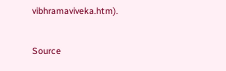vibhramaviveka.htm).

Source